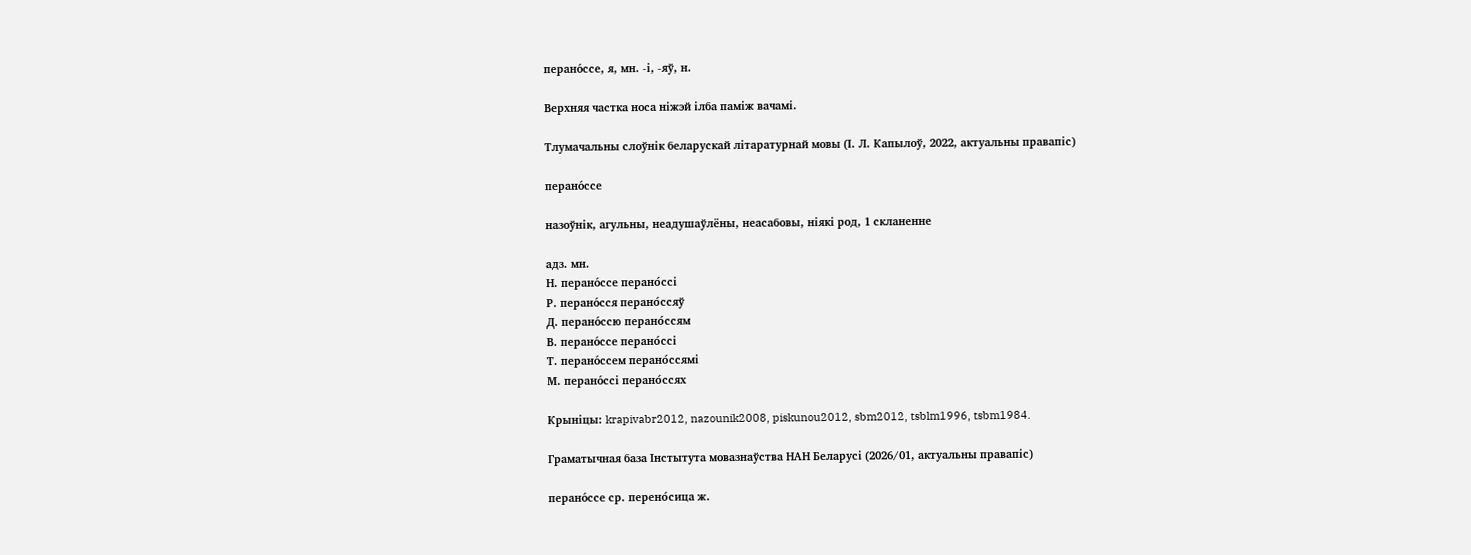перано́ссе, я, мн. -і, -яў, н.

Верхняя частка носа ніжэй ілба паміж вачамі.

Тлумачальны слоўнік беларускай літаратурнай мовы (І. Л. Капылоў, 2022, актуальны правапіс)

перано́ссе

назоўнік, агульны, неадушаўлёны, неасабовы, ніякі род, 1 скланенне

адз. мн.
Н. перано́ссе перано́ссі
Р. перано́сся перано́ссяў
Д. перано́ссю перано́ссям
В. перано́ссе перано́ссі
Т. перано́ссем перано́ссямі
М. перано́ссі перано́ссях

Крыніцы: krapivabr2012, nazounik2008, piskunou2012, sbm2012, tsblm1996, tsbm1984.

Граматычная база Інстытута мовазнаўства НАН Беларусі (2026/01, актуальны правапіс)

перано́ссе ср. перено́сица ж.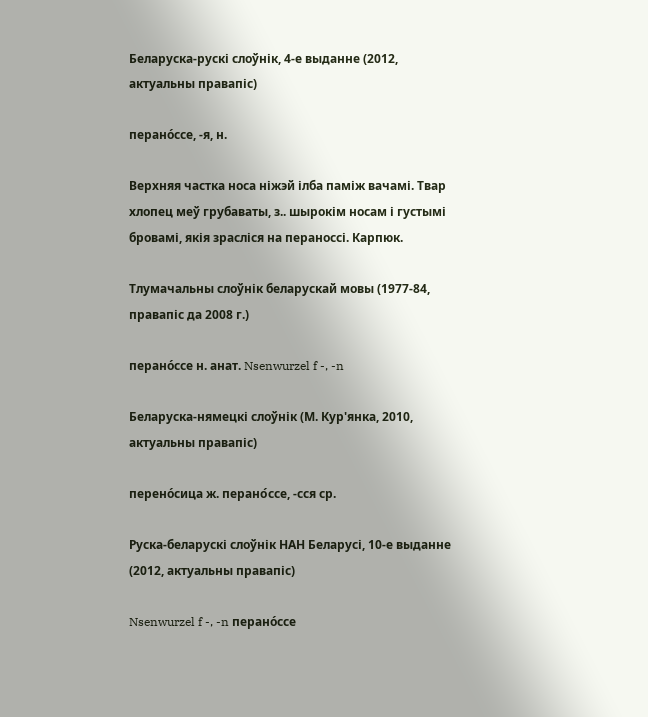Беларуска-рускі слоўнік, 4-е выданне (2012, актуальны правапіс)

перано́ссе, ‑я, н.

Верхняя частка носа ніжэй ілба паміж вачамі. Твар хлопец меў грубаваты, з.. шырокім носам і густымі бровамі, якія зрасліся на пераноссі. Карпюк.

Тлумачальны слоўнік беларускай мовы (1977-84, правапіс да 2008 г.)

перано́ссе н. анат. Nsenwurzel f -, -n

Беларуска-нямецкі слоўнік (М. Кур'янка, 2010, актуальны правапіс)

перено́сица ж. перано́ссе, -сся ср.

Руска-беларускі слоўнік НАН Беларусі, 10-е выданне (2012, актуальны правапіс)

Nsenwurzel f -, -n перано́ссе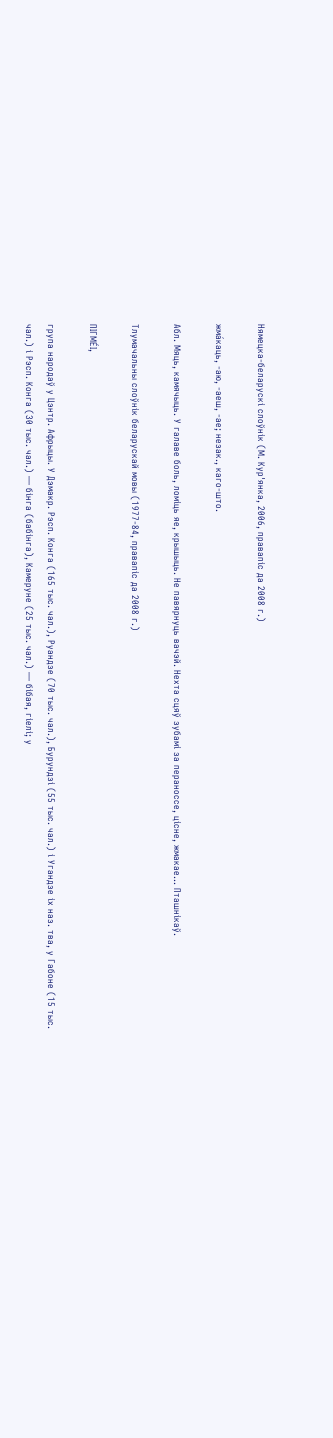Нямецка-беларускі слоўнік (М. Кур'янка, 2006, правапіс да 2008 г.)

жма́каць, ‑аю, ‑аеш, ‑ае; незак., каго-што.

Абл. Мяць, камячыць. У галаве боль, ломіць яе, крышыць. Не павярнуць вачэй. Нехта сцяў зубамі за пераноссе, цісне, жмакае... Пташнікаў.

Тлумачальны слоўнік беларускай мовы (1977-84, правапіс да 2008 г.)

ПІГМЕ́І,

група народаў у Цэнтр. Афрыцы. У Дэмакр. Рэсп. Конга (165 тыс. чал.), Руандзе (70 тыс. чал.), Бурундзі (55 тыс. чал.) і Угандзе іх наз. тва, у Габоне (15 тыс. чал.) і Рэсп. Конга (30 тыс. чал.) — бінга (бабінга), Камеруне (25 тыс. чал.) — бібая, гіелі; у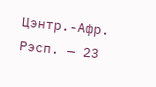Цэнтр.-Афр. Рэсп. — 23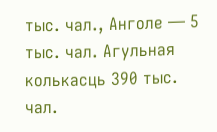тыс. чал., Анголе — 5 тыс. чал. Агульная колькасць 390 тыс. чал.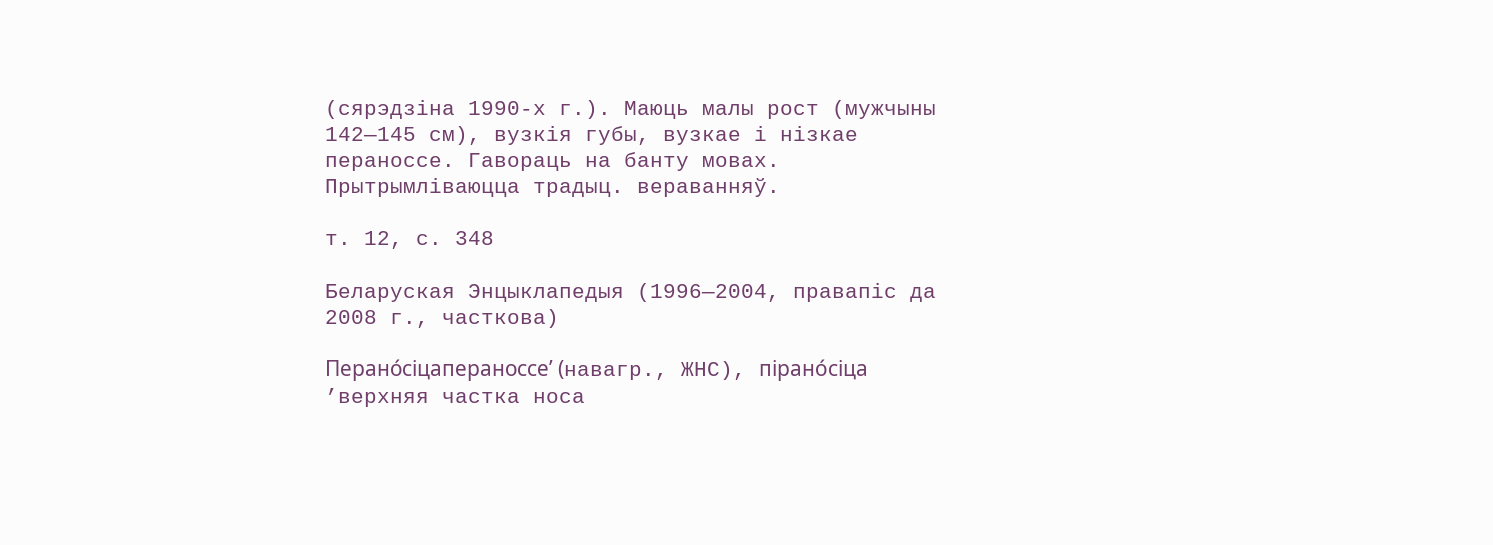(сярэдзіна 1990-х г.). Маюць малы рост (мужчыны 142—145 см), вузкія губы, вузкае і нізкае пераноссе. Гавораць на банту мовах. Прытрымліваюцца традыц. вераванняў.

т. 12, с. 348

Беларуская Энцыклапедыя (1996—2004, правапіс да 2008 г., часткова)

Перано́сіцапераноссе’ (навагр., ЖНС), пірано́сіца ’верхняя частка носа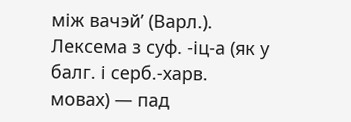між вачэй’ (Варл.). Лексема з суф. ‑іц‑а (як у балг. і серб.-харв. мовах) — пад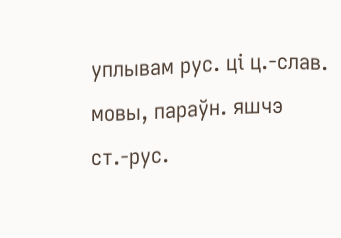уплывам рус. ці ц.-слав. мовы, параўн. яшчэ ст.-рус.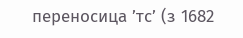переносица ’тс’ (з 1682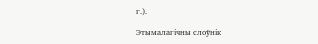г.).

Этымалагічны слоўнік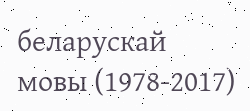беларускай мовы (1978-2017)